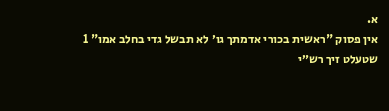א.
אין פסוק "ראשית בכורי אדמתך גו׳ לא תבשל גדי בחלב אמו" 1
שטעלט זיך רש״י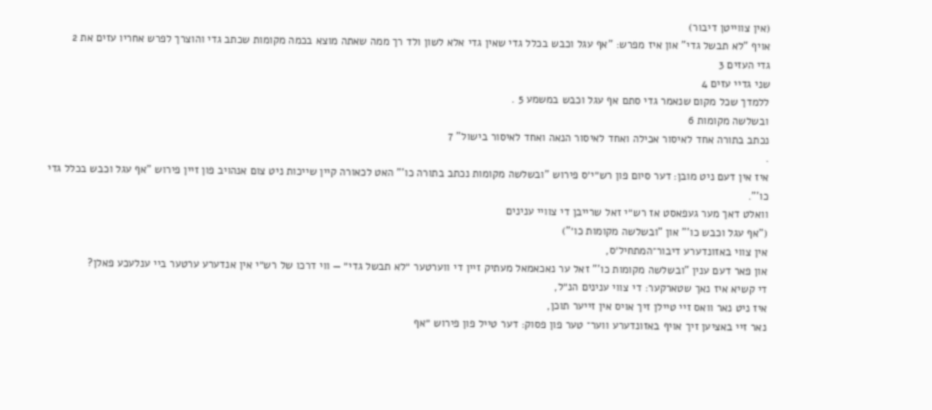(אין צווייטן דיבור)
אויף "לא תבשל גדי" און איז מפרש: "אף עגל וכבש בכלל גדי שאין גדי אלא לשון ולד רך ממה שאתה מוצא בכמה מקומות שכתב גדי והוצרך לפרש אחריו עזים את 2
גדי העזים 3
שני גדיי עזים 4
ללמדך שכל מקום שנאמר גדי סתם אף עגל וכבש במשמע 5 .
ובשלשה מקומות 6
נכתב בתורה אחד לאיסור אכילה ואחד לאיסור הנאה ואחד לאיסור בישול" 7
.
איז אין דעם ניט מובן: דער סיום פון רש״י׳ס פירוש "ובשלשה מקומות נכתב בתורה כו'" האט לכאורה קיין שייכות ניט צום אנהויב פון זיין פירוש "אף עגל וכבש בכלל גדי כו'".
וואלט דאך מער געפאסט אז רש״י זאל שרייבן די צוויי ענינים
("אף עגל וכבש כו'" און "ובשלשה מקומות כו׳")
אין צווי באזונדערע דיבור־המתחיל׳ס,
און פאר דעם ענין "ובשלשה מקומות כו'" זאל ער נאכאמאל מעתיק זיין די ווערטער ״לא תבשל גדי״ — ווי דרכו של רש״י אין אנדערע ערטער ביי ענלעכע פאלן?
די קשיא איז נאך שטארקער: די צווי ענינים הנ״ל,
איז ניט נאר וואס זיי טיילן זיך אויס אין זייער תוכן,
נאר זיי באציען זיך אויף באזונדערע ווער־ טער פון פסוק: דער טייל פון פירוש ״אף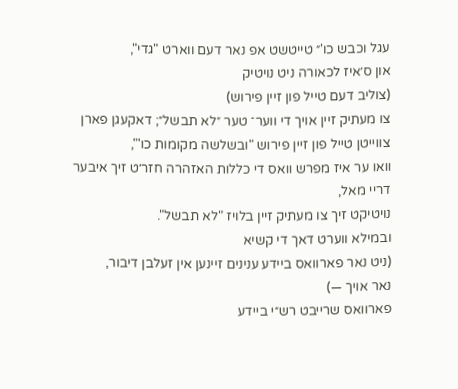עגל וכבש כו'״ טייטשט אפ נאר דעם ווארט "גדי",
און ס׳איז לכאורה ניט נויטיק
(צוליב דעם טייל פון זיין פירוש)
צו מעתיק זיין אויך די ווער־ טער ״לא תבשל״; דאקעגן פארן צווייטן טייל פון זיין פירוש "ובשלשה מקומות כו'",
וואו ער איז מפרש וואס די כללות האזהרה חזר׳ט זיך איבער דריי מאל,
נויטיקט זיך צו מעתיק זיין בלויז "לא תבשל".
ובמילא ווערט דאך די קשיא
(ניט נאר פארוואס ביידע ענינים זיינען אין זעלבן דיבור,
נאר אויך —)
פארוואס שרייבט רש״י ביידע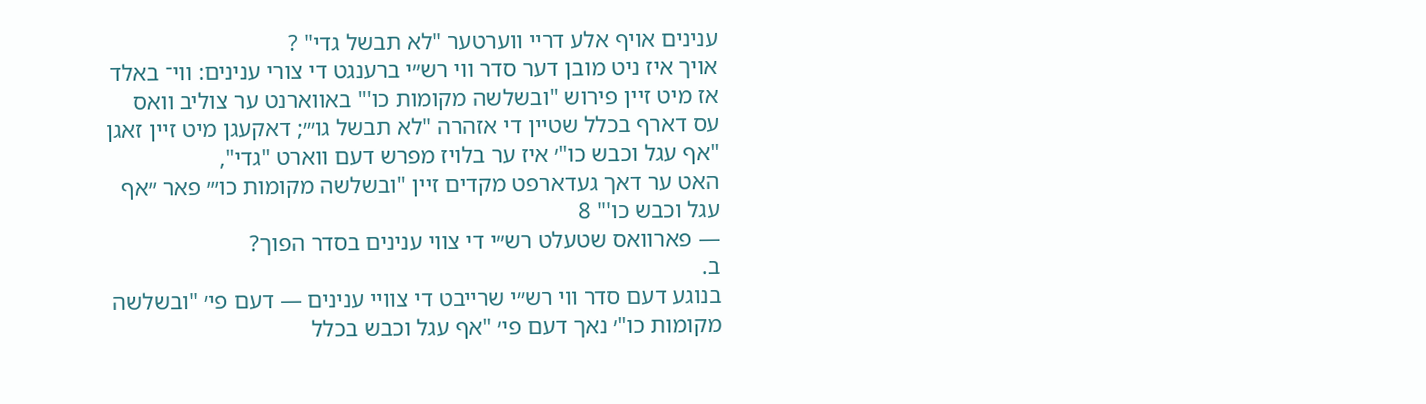ענינים אויף אלע דריי ווערטער "לא תבשל גדי" ?
אויך איז ניט מובן דער סדר ווי רש״י ברענגט די צורי ענינים: ווי־ באלד אז מיט זיין פירוש "ובשלשה מקומות כו'" באווארנט ער צוליב וואס עס דארף בכלל שטיין די אזהרה "לא תבשל גו׳״; דאקעגן מיט זיין זאגן "אף עגל וכבש כו"׳ איז ער בלויז מפרש דעם ווארט "גדי",
האט ער דאך געדארפט מקדים זיין "ובשלשה מקומות כו׳״ פאר ״אף עגל וכבש כו'" 8
— פארוואס שטעלט רש״י די צווי ענינים בסדר הפוך?
ב.
בנוגע דעם סדר ווי רש״י שרייבט די צוויי ענינים — דעם פי׳ "ובשלשה מקומות כו"׳ נאך דעם פי׳ "אף עגל וכבש בכלל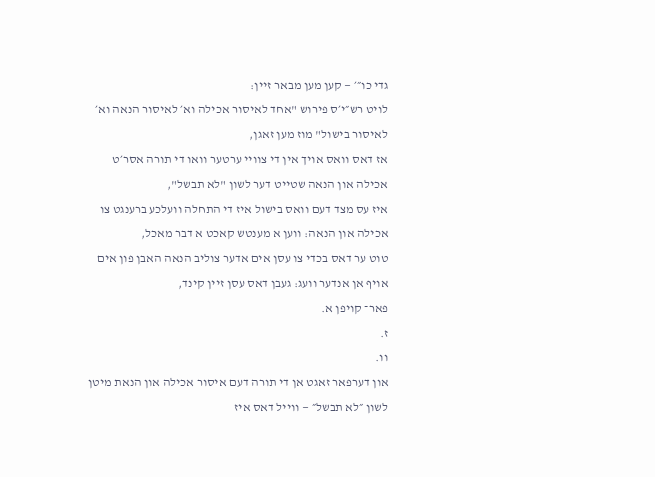גדי כו״׳ — קען מען מבאר זיין:
לויט רש״י׳ס פירוש "אחד לאיסור אכילה וא׳ לאיסור הנאה וא׳ לאיסור בישול" מוז מען זאגן,
אז דאס וואס אויך אין די צוויי ערטער וואו די תורה אסר׳ט אכילה און הנאה שטייט דער לשון "לא תבשל",
איז עס מצד דעם וואס בישול איז די התחלה וועלכע ברענגט צו אכילה און הנאה: ווען א מענטש קאכט א דבר מאכל,
טוט ער דאס בכדי צו עסן אים אדער צוליב הנאה האבן פון אים אויף אן אנדער וועג: געבן דאס עסן זיין קינד,
פאר־ קויפן א.
ז.
וו.
און דערפאר זאגט אן די תורה דעם איסור אכילה און הנאת מיטן לשון ״לא תבשל״ — ווייל דאס איז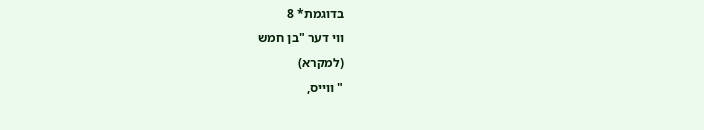בדוגמת* 8
ווי דער "בן חמש
(למקרא)
" ווייס,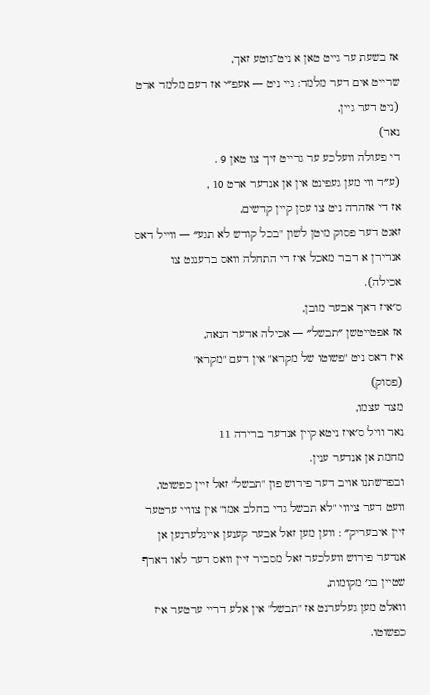אז בשעת ער גייט טאן א ניט־גוטע זאך,
שרייט אים דער מלמד: גיי ניט — אעפ״י אז דעם מלמד ארט
(ניט דער גיין,
נאר)
די פעולה וועלכע ער גרייט זיך צו טאן 9 .
(ע״ד ווי מען געפינט אין אן אנדער ארט 10 ,
אז די אזהרה ניט צו עסן קיין קדשים,
זאגט דער פסוק מיטן לשון "בכל קודש לא תגע״ — וױיל דאס אנרירן א דבר מאכל איז די התחלה וואס ברענגט צו אכילה).
ס׳איז דאך אבער מובן,
אז אפטייטשן ״תבשל״ — אכילה אדער הנאה,
איז דאס ניט "פשוטו של מקרא" אין דעם "מקרא"
(פסוק)
מצד עצמו,
נאר וויל ס׳איז ניטא קיין אנדער ברירה 11
מחמת אן אנדער ענין.
ובפרשתנו אויב דער פירוש פון "תבשל" זאל זיין כפשוטו,
וועט דער ציווי "לא תבשל גדי בחלב אמו" אין צוויי ערטער זיין איבעריק״ : ווען מען זאל אבער קענען איינלערנען אן אנדער פירוש וועלכער זאל מסביר זיין וואס דער לאו דארף שטיין בג׳ מקומות,
וואלט מען געלערנט אז "תבשל" אין אלע דריי ערטער איז כפשוטו.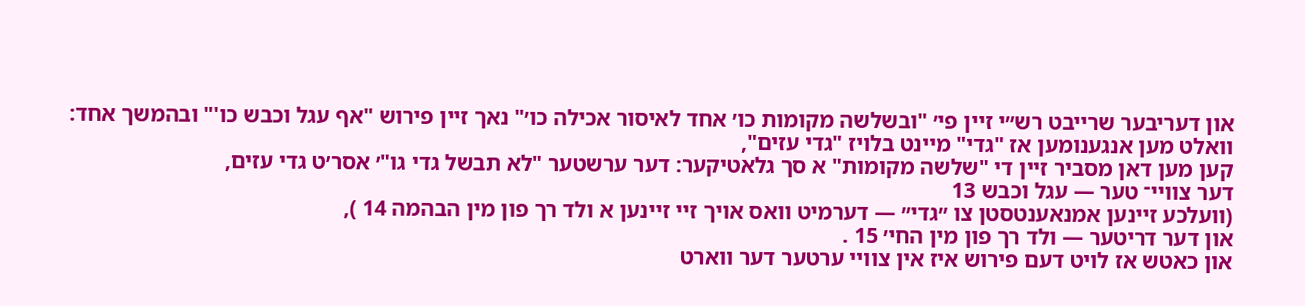און דעריבער שרייבט רש״י זיין פי׳ "ובשלשה מקומות כו׳ אחד לאיסור אכילה כו׳" נאך זיין פירוש "אף עגל וכבש כו'" ובהמשך אחד:
וואלט מען אנגענומען אז "גדי" מיינט בלויז "גדי עזים",
קען מען דאן מסביר זיין די "שלשה מקומות" א סך גלאטיקער: דער ערשטער "לא תבשל גדי גו"׳ אסר׳ט גדי עזים,
דער צוויי־ טער — עגל וכבש 13
(וועלכע זיינען אמנאענטסטן צו ״גדי״ — דערמיט וואס אויך זיי זיינען א ולד רך פון מין הבהמה 14 ),
און דער דריטער — ולד רך פון מין החי׳ 15 .
און כאטש אז לויט דעם פירוש איז אין צוויי ערטער דער ווארט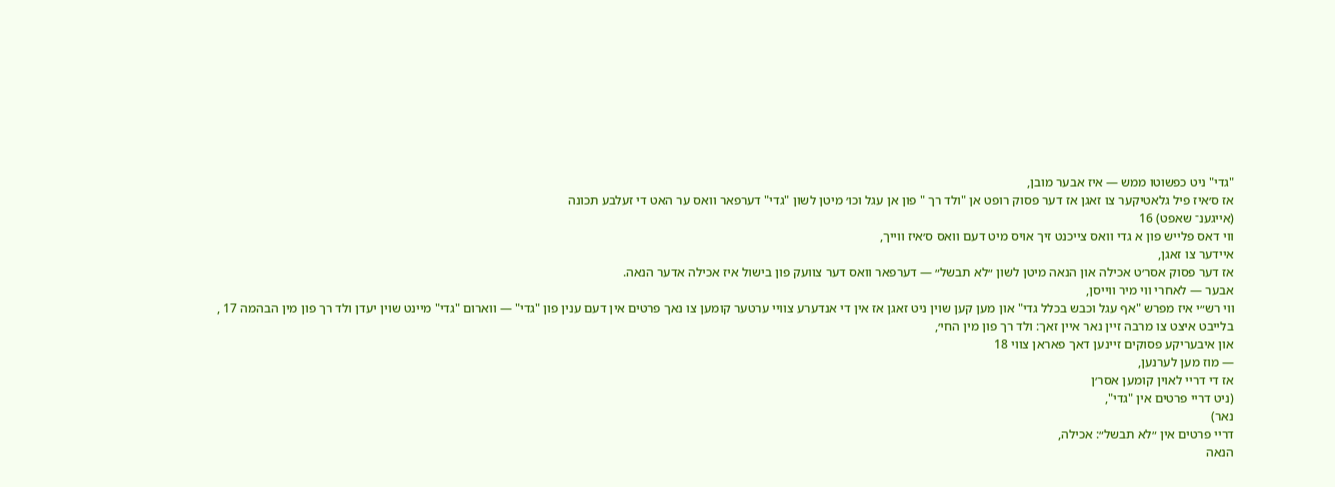"גדי" ניט כפשוטו ממש — איז אבער מובן,
אז ס׳איז פיל גלאטיקער צו זאגן אז דער פסוק רופט אן "ולד רך " פון אן עגל וכו׳ מיטן לשון "גדי" דערפאר וואס ער האט די זעלבע תכונה
(אייגענ־ שאפט) 16
ווי דאס פלייש פון א גדי וואס צייכנט זיך אויס מיט דעם וואס ס׳איז ווייך,
איידער צו זאגן,
אז דער פסוק אסר׳ט אכילה און הנאה מיטן לשון ״לא תבשל״ — דערפאר וואס דער צוועק פון בישול איז אכילה אדער הנאה.
אבער — לאחרי ווי מיר ווייסן,
ווי רש״י איז מפרש "אף עגל וכבש בכלל גדי" און מען קען שוין ניט זאגן אז אין די אנדערע צוויי ערטער קומען צו נאך פרטים אין דעם ענין פון "גדי" — ווארום "גדי" מיינט שוין יעדן ולד רך פון מין הבהמה 17 ,
בלייבט איצט צו מרבה זיין נאר איין זאך: ולד רך פון מין החי׳,
און איבעריקע פסוקים זיינען דאך פאראן צווי 18
— מוז מען לערנען,
אז די דריי לאוין קומען אסר׳ן
(ניט דריי פרטים אין "גדי",
נאר)
דריי פרטים אין ״לא תבשל״: אכילה,
הנאה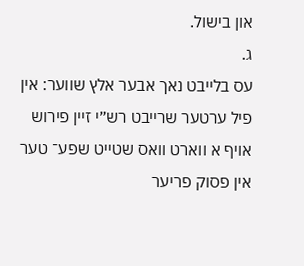און בישול.
ג.
עס בלייבט נאך אבער אלץ שווער: אין פיל ערטער שרייבט רש״י זיין פירוש אויף א ווארט וואס שטייט שפע־ טער אין פסוק פריער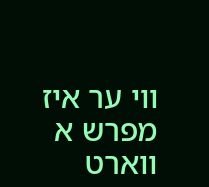ווי ער איז מפרש א ווארט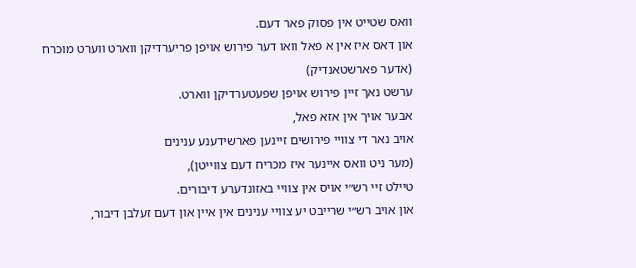וואס שטייט אין פסוק פאר דעם.
און דאס איז אין א פאל וואו דער פירוש אויפן פריערדיקן ווארט ווערט מוכרח
(אדער פארשטאנדיק)
ערשט נאך זיין פירוש אויפן שפעטערדיקן ווארט.
אבער אויך אין אזא פאל,
אויב נאר די צוױי פירושים זיינען פארשידענע ענינים
(מער ניט וואס איינער איז מכריח דעם צווייטן),
טיילט זיי רש״י אויס אין צוויי באזונדערע דיבורים.
און אויב רש״י שרייבט יע צוויי ענינים אין איין און דעם זעלבן דיבור,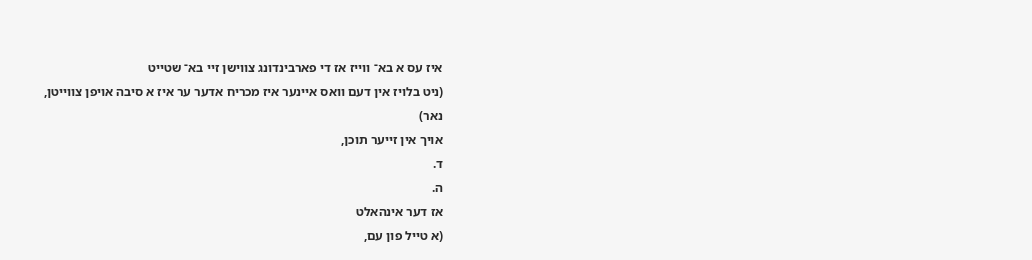איז עס א בא־ ווייז אז די פארבינדונג צווישן זיי בא־ שטייט
(ניט בלויז אין דעם וואס איינער איז מכריח אדער ער איז א סיבה אויפן צווייטן,
נאר)
אויך אין זייער תוכן,
ד.
ה.
אז דער אינהאלט
(א טייל פון עם,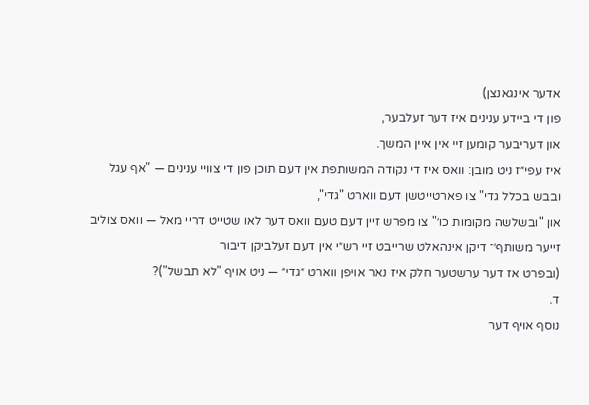אדער אינגאנצן)
פון די ביידע ענינים איז דער זעלבער,
און דעריבער קומען זיי אין איין המשך.
איז עפי״ז ניט מובן: וואס איז די נקודה המשותפת אין דעם תוכן פון די צוויי ענינים — "אף עגל ובבש בכלל גדי" צו פארטייטשן דעם ווארט "גדי",
און "ובשלשה מקומות כו׳" צו מפרש זיין דעם טעם וואס דער לאו שטייט דריי מאל — וואס צוליב זייער משותף׳־ דיקן אינהאלט שרייבט זיי רש״י אין דעם זעלביקן דיבור
(ובפרט אז דער ערשטער חלק איז נאר אויפן ווארט ״גדי״ — ניט אויף "לא תבשל")?
ד.
נוסף אויף דער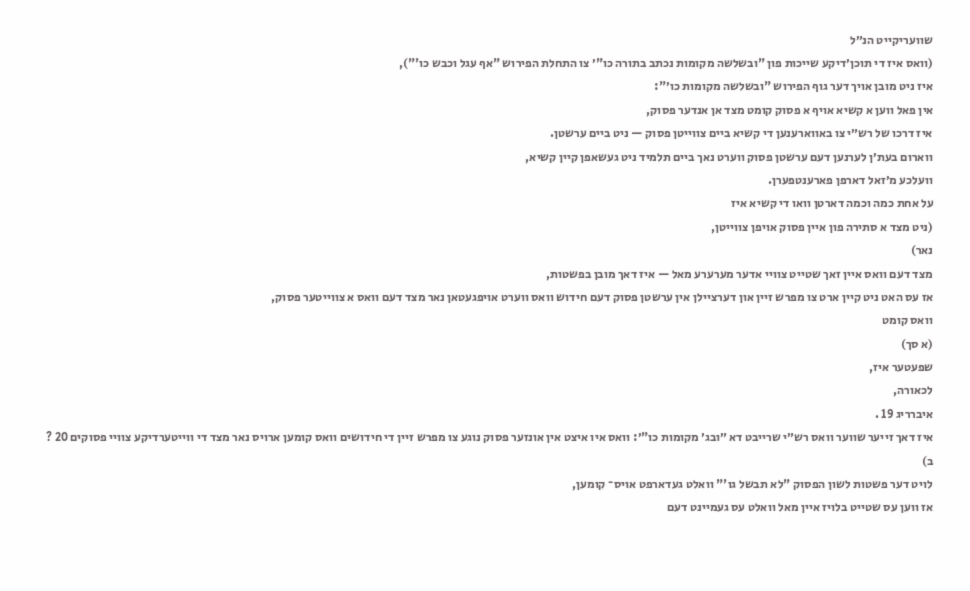שוועריקייט הנ״ל
(וואס איז די תוכן׳דיקע שייכות פון "ובשלשה מקומות נכתב בתורה כו"׳ צו התחלת הפירוש "אף עגל וכבש כו'"),
איז ניט מובן אויך דער גוף הפירוש "ובשלשה מקומות כו׳":
אין פאל ווען א קשיא אויף א פסוק קומט מצד אן אנדער פסוק,
איז דרכו של רש״י צו באווארענען די קשיא ביים צווייטן פסוק — ניט ביים ערשטן.
ווארום בעת׳ן לערנען דעם ערשטן פסוק ווערט נאך ביים תלמיד ניט געשאפן קיין קשיא,
וועלכע מ׳זאל דארפן פארענטפערן.
על אחת כמה וכמה דארטן וואו די קשיא איז
(ניט מצד א סתירה פון איין פסוק אויפן צווייטן,
נאר)
מצד דעם וואס איין זאך שטייט צוויי אדער מערערע מאל — איז דאך מובן בפשטות,
אז עס האט ניט קיין ארט צו מפרש זיין און דערציילן אין ערשטן פסוק דעם חידוש וואס ווערט אויפגעטאן נאר מצד דעם וואס א צווייטער פסוק,
וואס קומט
(א סך)
שפעטער איז,
לכאורה,
איברריג 19 .
איז דאך זייער שווער וואס רש״י שרייבט דא ״ובג׳ מקומות כו"׳: וואס איו איצט אין אונזער פסוק נוגע צו מפרש זיין די חידושים וואס קומען ארויס נאר מצד די ווייטערדיקע צוויי פסוקים 20 ?
ב)
לויט דער פשטות לשון הפסוק "לא תבשל גו'" וואלט געדארפט אויס־ קומען,
אז ווען עס שטייט בלויז איין מאל וואלט עס געמיינט דעם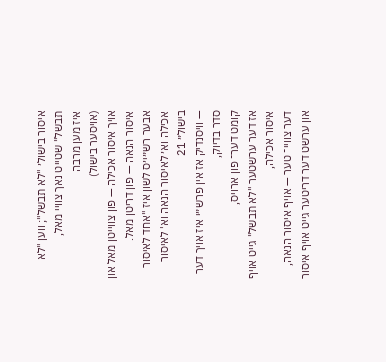איסור בישול׳ "לא תבשל"; ווען "לא תבשל" שטייט נאך צוויי מאל,
איז מען מרבה
(אויסער בישול)
אויך איסור אכילה — פון צווייטן מאל און איסור הנאה — פון דריטן מאל.
אבער רש״י׳ס לשון איז "אחד לאיסור אכילה וא׳ לאיסור הנאה וא' לאיסור בישול״ 21
— וויסנדיק אז אין פרש״י איז אויך דער סדר בדיוק,
קומט דער־ פון ארויס,
אז דער ערשטער "לא תבשל" גייט אויף איסור אכילה,
דער צוויי־ טער — אויף איסור הנאה,
און ערשט דער דריטער גייט אויף איסור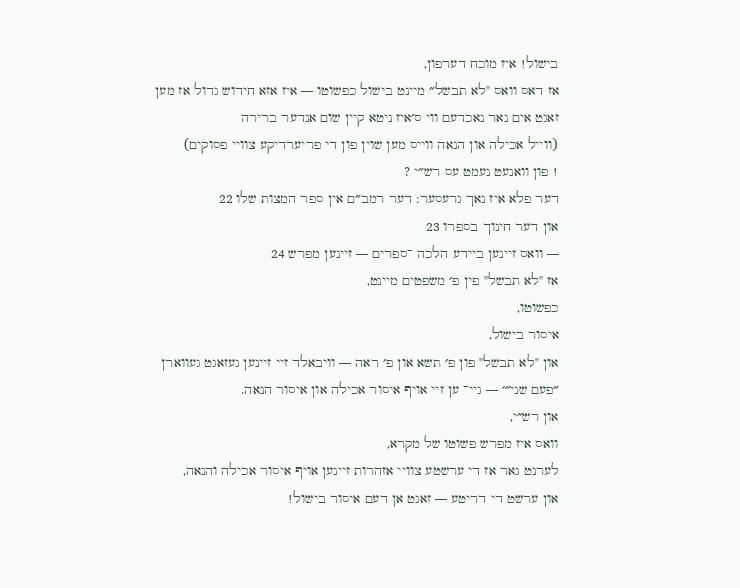בישול! איז מוכח דערפון,
אז דאס וואס "לא תבשל״ מיינט בישול כפשוטו — איז אזא חידוש גדול אז מען זאגט אים נאר נאכדעם ווי ס׳איז ניטא קיין שום אנדער ברירה
(ווייל אכילה און הנאה ווייס מען שוין פון די פריערדיקע צוויי פסוקים)
! פון וואנעט נעמט עס רש״י ?
דער פלא איז נאך גרעסער: דער רמב״ם אין ספר המצות שלו 22
און דער חינוך בספרו 23
— וואס זיינען ביידע הלכה ־ספרים — זיינען מפרש 24
אז "לא תבשל" פין פ׳ משפטים מיינט,
כפשוטו,
איסור בישול,
און "לא תבשל" פון פ׳ תשא און פ׳ ראה — וויבאלד זיי זיינען געזאגט געווארן ״פעם שני״׳ — גיי־ ען זיי אויף איסור אכילה און איסור הנאה.
און רש״י,
וואס איז מפרש פשוטו של מקרא,
לערנט גאר אז די ערשטע צוויי אזהרות זיינען אויף איסור אכילה והנאה,
און ערשט די דריטע — זאגט אן דעם איסור בישול!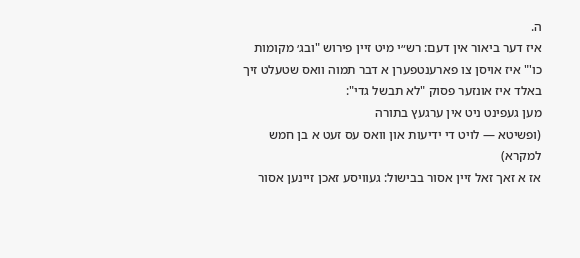ה.
איז דער ביאור אין דעם: רש״י מיט זיין פירוש "ובג׳ מקומות כו'" איז אויסן צו פארענטפערן א דבר תמוה וואס שטעלט זיך באלד איז אונזער פסוק "לא תבשל גדי":
מען געפינט ניט אין ערגעץ בתורה
(ופשיטא — לויט די ידיעות און וואס עס זעט א בן חמש למקרא)
אז א זאך זאל זיין אסור בבישול: געוויסע זאכן זיינען אסור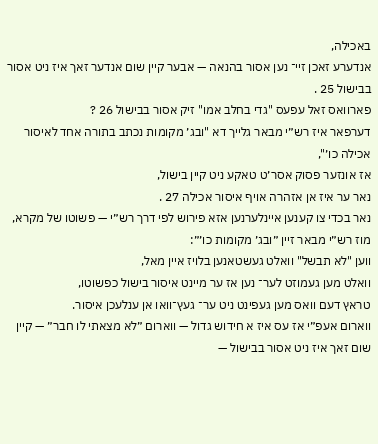באכילה,
אנדערע זאכן זיי־ נען אסור בהנאה — אבער קיין שום אנדער זאך איז ניט אסור בבישול 25 .
פארוואס זאל עפעס "גדי בחלב אמו" זיק אסור בבישול 26 ?
דערפאר איז רש״י מבאר גלייך דא "ובג׳ מקומות נכתב בתורה אחד לאיסור אכילה כו׳",
אז אונזער פסוק אסר׳ט טאקע ניט קיין בישול,
נאר ער איז אן אזהרה אויף איסור אכילה 27 .
נאר בכדי צו קענען איינלערנען אזא פירוש לפי דרך רש״י — פשוטו של מקרא,
מוז רש״י מבאר זיין ״ובג׳ מקומות כו׳״:
ווען "לא תבשל" וואלט געשטאנען בלויז איין מאל,
וואלט מען געמוזט לער־ נען אז ער מיינט איסור בישול כפשוטו,
טראץ דעם וואס מען געפינט ניט ער־ געץ־וואו אן ענלעכן איסור.
ווארום אעפ״י אז עס איז א חידוש גדול — ווארום ״לא מצאתי לו חבר״ — קיין שום זאך איז ניט אסור בבישול —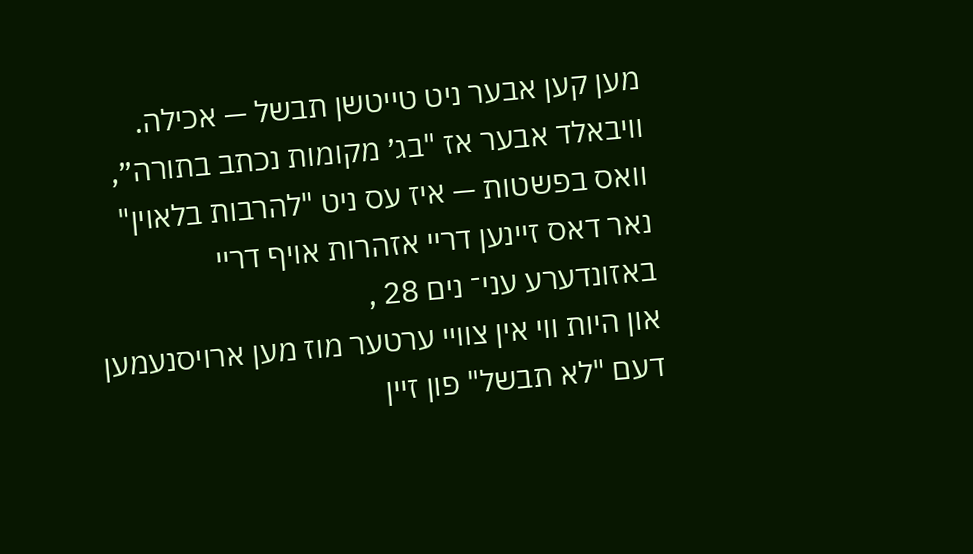מען קען אבער ניט טייטשן תבשל — אכילה.
וויבאלד אבער אז "בג׳ מקומות נכתב בתורה״,
וואס בפשטות — איז עס ניט "להרבות בלאוין" נאר דאס זיינען דריי אזהרות אויף דריי באזונדערע עני־ נים 28 ,
און היות ווי אין צוויי ערטער מוז מען ארויסנעמען דעם "לא תבשל" פון זיין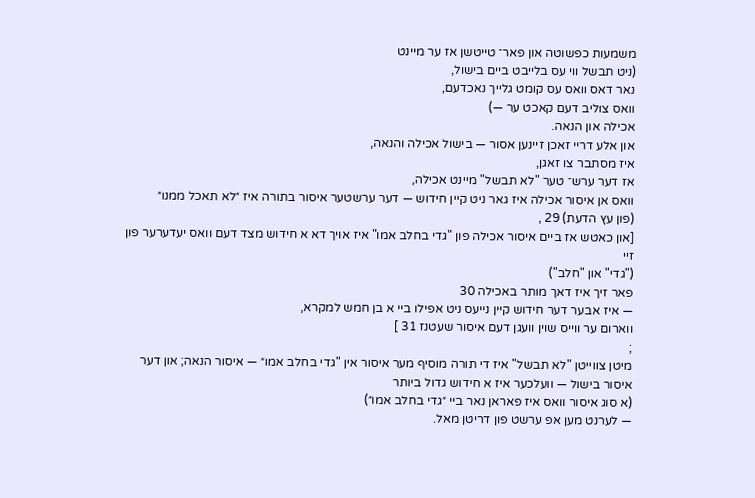משמעות כפשוטה און פאר־ טייטשן אז ער מיינט
(ניט תבשל ווי עס בלייבט ביים בישול,
נאר דאס וואס עס קומט גלייך נאכדעם,
וואס צוליב דעם קאכט ער —)
אכילה און הנאה.
און אלע דריי זאכן זיינען אסור — בישול אכילה והנאה,
איז מסתבר צו זאגן,
אז דער ערש־ טער "לא תבשל" מיינט אכילה,
וואס אן איסור אכילה איז גאר ניט קיין חידוש — דער ערשטער איסור בתורה איז ״לא תאכל ממנו״
(פון עץ הדעת) 29 ,
[און כאטש אז ביים איסור אכילה פון "גדי בחלב אמו" איז אויך דא א חידוש מצד דעם וואס יעדערער פון זיי
("גדי" און "חלב")
פאר זיך איז דאך מותר באכילה 30
— איז אבער דער חידוש קיין נייעס ניט אפילו ביי א בן חמש למקרא,
ווארום ער ווייס שוין וועגן דעם איסור שעטנז 31 ]
;
מיטן צווייטן "לא תבשל" איז די תורה מוסיף מער איסור אין "גדי בחלב אמו״ — איסור הנאה; און דער איסור בישול — וועלכער איז א חידוש גדול ביותר
(א סוג איסור וואס איז פאראן נאר ביי ״גדי בחלב אמו״)
— לערנט מען אפ ערשט פון דריטן מאל.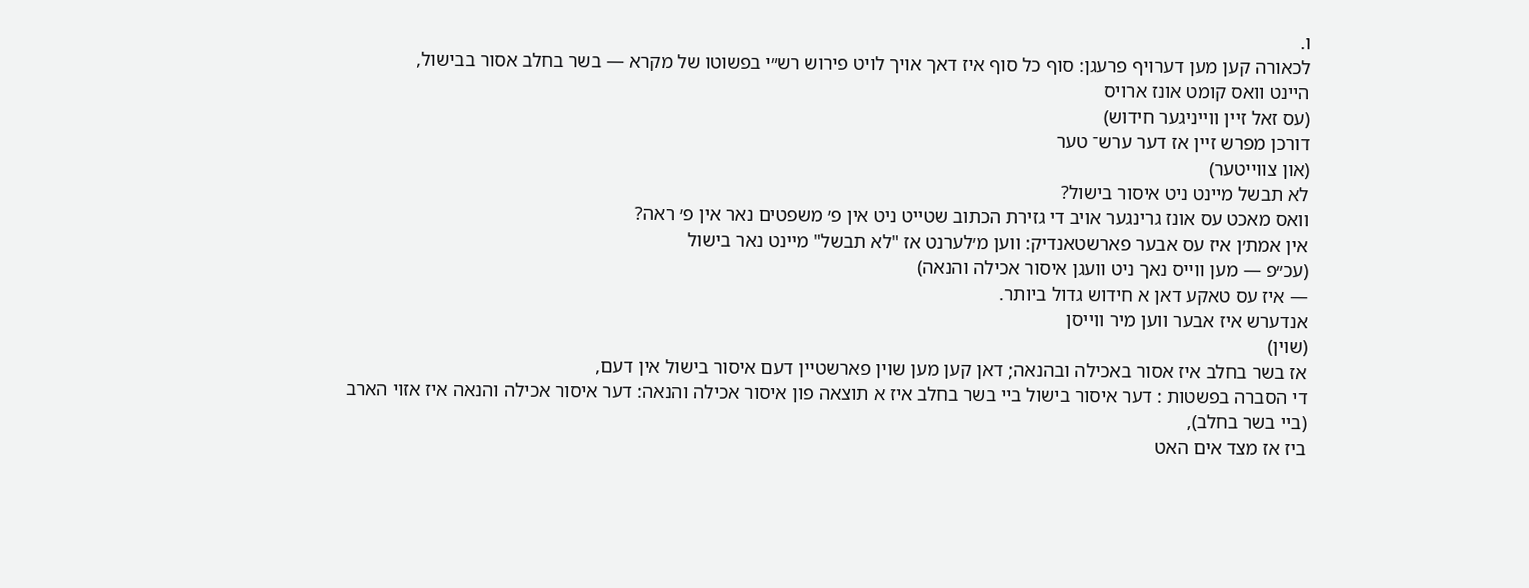ו.
לכאורה קען מען דערויף פרעגן: סוף כל סוף איז דאך אויך לויט פירוש רש״י בפשוטו של מקרא — בשר בחלב אסור בבישול,
היינט וואס קומט אונז ארויס
(עס זאל זיין ווייניגער חידוש)
דורכן מפרש זיין אז דער ערש־ טער
(און צווייטער)
לא תבשל מיינט ניט איסור בישול?
וואס מאכט עס אונז גרינגער אויב די גזירת הכתוב שטייט ניט אין פ׳ משפטים נאר אין פ׳ ראה?
אין אמת׳ן איז עס אבער פארשטאנדיק: ווען מ׳לערנט אז "לא תבשל" מיינט נאר בישול
(עכ״פ — מען ווייס נאך ניט וועגן איסור אכילה והנאה)
— איז עס טאקע דאן א חידוש גדול ביותר.
אנדערש איז אבער ווען מיר ווייסן
(שוין)
אז בשר בחלב איז אסור באכילה ובהנאה; דאן קען מען שוין פארשטיין דעם איסור בישול אין דעם,
די הסברה בפשטות : דער איסור בישול ביי בשר בחלב איז א תוצאה פון איסור אכילה והנאה: דער איסור אכילה והנאה איז אזוי הארב
(ביי בשר בחלב),
ביז אז מצד אים האט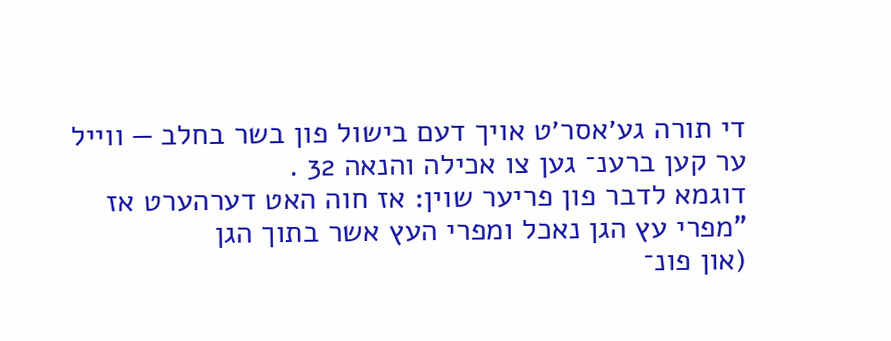די תורה גע׳אסר׳ט אויך דעם בישול פון בשר בחלב — ווייל ער קען ברענ־ גען צו אכילה והנאה 32 .
דוגמא לדבר פון פריער שוין: אז חוה האט דערהערט אז "מפרי עץ הגן נאכל ומפרי העץ אשר בתוך הגן
(און פונ־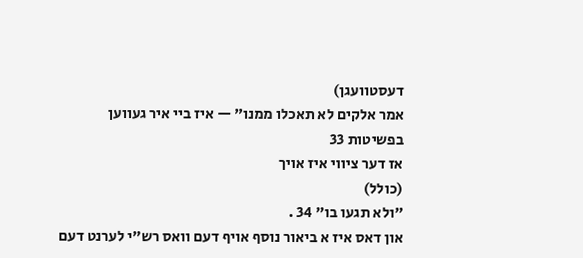דעסטוועגן)
אמר אלקים לא תאכלו ממנו" — איז ביי איר געווען בפשיטות 33
אז דער ציווי איז אויך
(כולל)
"ולא תגעו בו" 34 .
און דאס איז א ביאור נוסף אויף דעם וואס רש״י לערנט דעם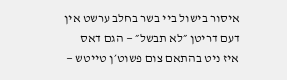איסור בישול ביי בשר בחלב ערשט אין דעם דריטן ״לא תבשל״ — הגם דאס איז ניט בהתאם צום פשוט׳ן טייטש —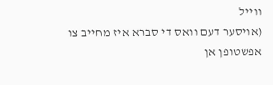ווייל
(אויסער דעם וואס די סברא איז מחייב צו אפשטופן אן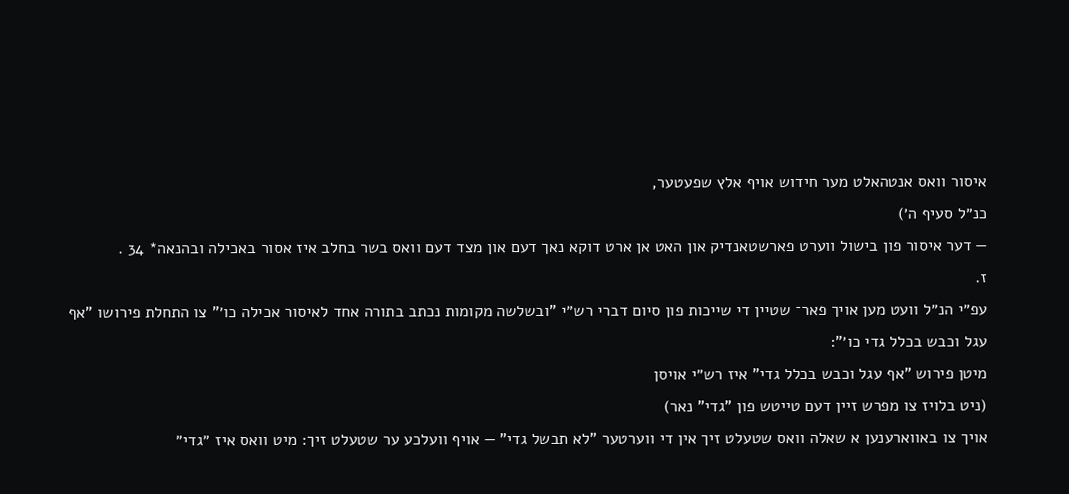איסור וואס אנטהאלט מער חידוש אויף אלץ שפעטער,
כנ״ל סעיף ה׳)
— דער איסור פון בישול ווערט פארשטאנדיק און האט אן ארט דוקא נאך דעם און מצד דעם וואס בשר בחלב איז אסור באכילה ובהנאה* 34 .
ז.
עפ״י הנ״ל וועט מען אויך פאר־ שטיין די שייכות פון סיום דברי רש״י "ובשלשה מקומות נכתב בתורה אחד לאיסור אכילה כו׳" צו התחלת פירושו "אף עגל וכבש בכלל גדי כו׳":
מיטן פירוש "אף עגל וכבש בכלל גדי" איז רש״י אויסן
(ניט בלויז צו מפרש זיין דעם טייטש פון "גדי" נאר)
אויך צו באווארענען א שאלה וואס שטעלט זיך אין די ווערטער "לא תבשל גדי" — אויף וועלכע ער שטעלט זיך: מיט וואס איז ״גדי״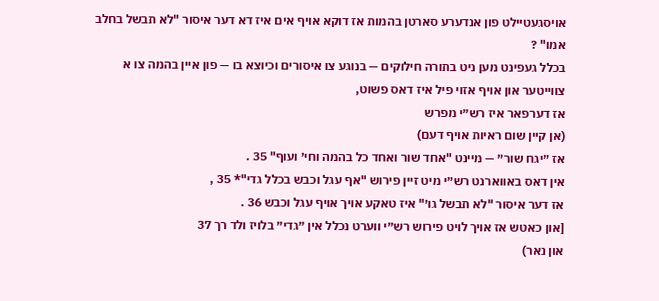אויסגעטיילט פון אנדערע סארטן בהמות אז דוקא אויף אים איז דא דער איסור "לא תבשל בחלב אמו" ?
בכלל געפינט מען ניט בתורה חילוקים — בנוגע צו איסורים וכיוצא בו — פון איין בהמה צו א צווייטער און אויף אזוי פיל איז דאס פשוט,
אז דערפאר איז רש״י מפרש
(אן קיין שום ראיות אויף דעם)
אז ״יגח שור״ — מיינט "אחד שור ואחד כל בהמה וחי׳ ועוף" 35 .
אין דאס באווארנט רש״י מיט זיין פירוש "אף עגל וכבש בכלל גדי"* 35 ,
אז דער איסור "לא תבשל גו׳" איז טאקע אויך אויף עגל וכבש 36 .
[און כאטש אז אויך לויט פירוש רש״י ווערט נכלל אין ״גדי״ בלויז ולד רך 37
און נאר)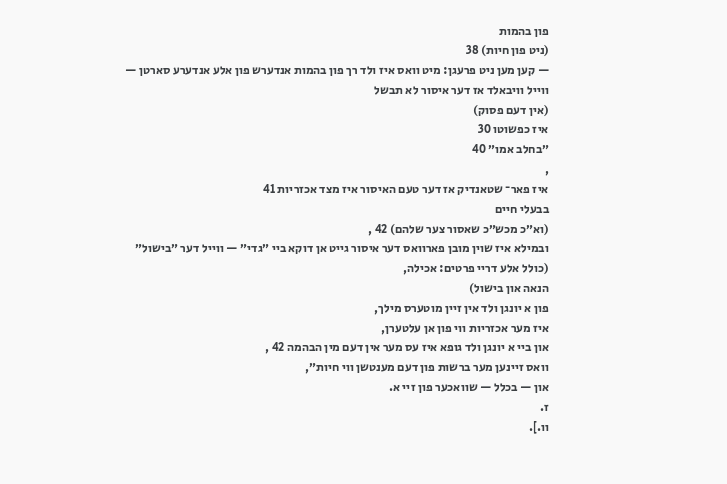פון בהמות
(ניט פון חיות) 38
— קען מען ניט פרעגן: מיט וואס איז ולד רך פון בהמות אנדערש פון אלע אנדערע סארטן — ווייל וויבאלד אז דער איסור לא תבשל
(אין דעם פסוק)
איז כפשוטו 30
״בחלב אמו״ 40
,
איז פאר־ שטאנדיק אז דער טעם האיסור איז מצד אכזריות 41
בבעלי חיים
(וא״כ מכש״כ שאסור צער שלהם) 42 ,
ובמילא איז שוין מובן פארוואס דער איסור גייט אן דוקא ביי ״גדי״ — ווייל דער ״בישול״
(כולל אלע דריי פרטים: אכילה,
הנאה און בישול)
פון א יונגן ולד אין זיין מוטערס מילך,
איז מער אכזריות ווי פון אן עלטערן,
און ביי א יונגן ולד גופא איז עס מער אין דעם מין הבהמה 42 ,
וואס זיינען מער ברשות פון דעם מענטשן ווי חיות״,
און — בכלל — שוואכער פון זיי א.
ז.
וו.].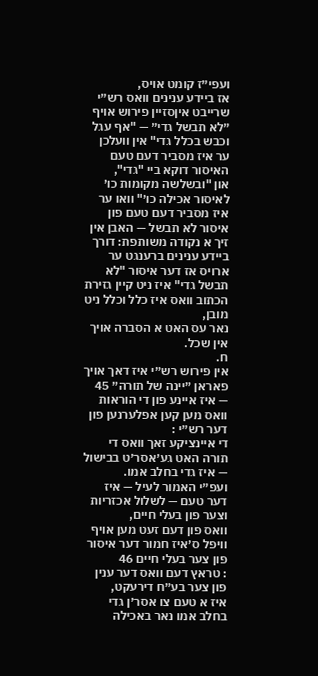ועפי״ז קומט אויס,
אז ביידע ענינים וואס רש״י שרייבט איןסזיין פירוש אויף ״לא תבשל גדי״ — "אף עגל וכבש בכלל גדי" אין וועלכן ער איז מסביר דעם טעם האיסור דוקא ביי "גדי",
און "ובשלשה מקומות כו׳ לאיסור אכילה כו׳" וואו ער איז מסביר דעם טעם פון איסור לא תבשל — האבן אין זיך א נקודה משותפת: דורך ביידע ענינים ברענגט ער ארויס אז דער איסור "לא תבשל גדי" איז ניט קיין גזירת הכתוב וואס איז כלל וכלל ניט מובן,
נאר עס האט א הסברה אויך אין שכל.
ח.
אין פירוש רש״י איז דאך אויך פאראן ״יינה של תורה״ 45
— איז איינע פון די הוראות וואס מען קען אפלערנען פון דער רש״י :
די איינציקע זאך וואס די תורה האט גע׳אסר׳ט בבישול — איז גדי בחלב אמו.
ועפ״י האמור לעיל — איז דער טעם — לשלול אכזריות וצער פון בעלי חיים,
וואס פון דעם זעט מען אויף וויפל ס׳איז חמור דער איסור פון צער בעלי חיים 46
: טראץ דעם וואס דער ענין פון צער בע״ח דירעקט,
איז א טעם צו אסר׳ן גדי בחלב אמו נאר באכילה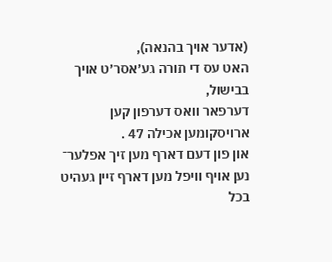(אדער אויך בהנאה),
האט עס די תורה גע׳אסר׳ט אויך בבישול,
דערפאר וואס דערפון קען ארויסקומען אכילה 47 .
און פון דעם דארף מען זיך אפלער־ נען אויף וויפל מען דארף זיין געהיט בכל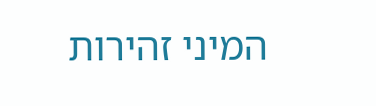המיני זהירות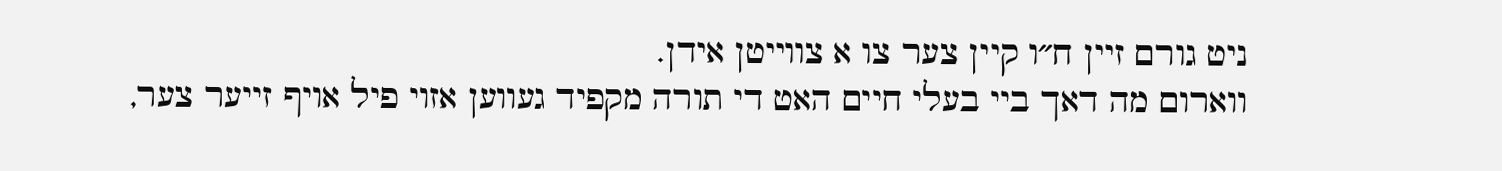ניט גורם זיין ח״ו קיין צער צו א צוױיטן אידן.
ווארום מה דאך ביי בעלי חיים האט די תורה מקפיד געווען אזוי פיל אויף זייער צער,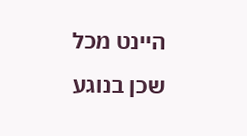היינט מכל שכן בנוגע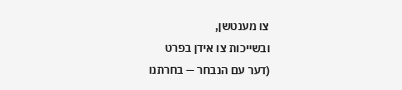צו מענטשן,
ובשייכות צו אידן בפרט
(דער עם הנבחר — בחרתנו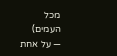מכל העמים)
— על אחת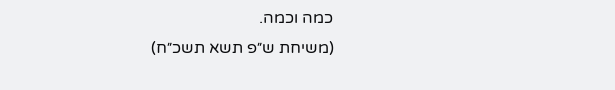כמה וכמה.
(משיחת ש״פ תשא תשכ״ח)